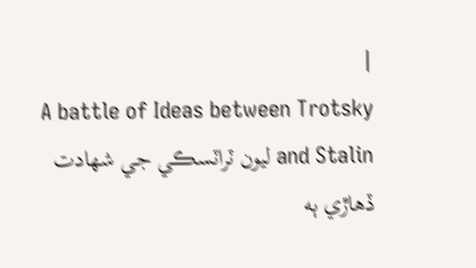|
A battle of Ideas between Trotsky and Stalin ليون ٽراٽسڪي جي شهادت ڏهاڙي ٻه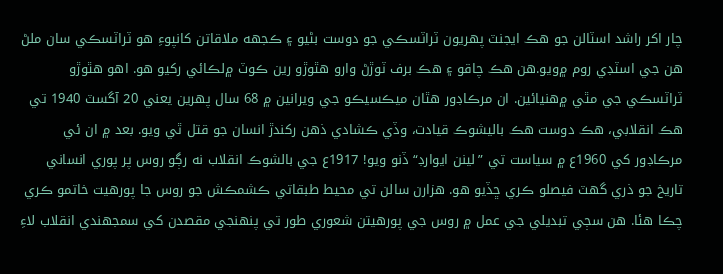چار اکر راشد اسٽالن جو هڪ ايجنٽ پهريون ٽراٽسڪي جو دوست بڻيو ۽ ڪجهه ملاقاتن کانپوءِ هو ٽراٽسڪي سان ملڻ هن جي اسٽڊي روم ۾ويو.هن هڪ چاقو ۽ هڪ برف ٽوڙڻ وارو هٿوڙو رين ڪوٽ ۾لڪائي رکيو هو. اهو هٿوڙو ٽراٽسڪي جي مٿي ۾هنيائين. ان مرڪاڊور هٿان ميڪسيڪو جي ويرانين ۾ 68 سال پهرين يعني 20 آگسٽ 1940 تي هڪ انقلابي، هڪ دوست هڪ باليشوڪ قيادت، وڏي ڪشادي ذهن رکندڙ انسان جو قتل ٿي ويو. بعد ۾ ان ئي مرڪاڊور کي 1960ع ۾ سياست تي ”لينن ايوارڊ“ ڏنو ويو! 1917ع جي بالشوڪ انقلاب نه رڳو روس پر پوري انساني تاريخ جو ذري گهٽ فيصلو ڪري ڇڏيو هو. هزارن سالن تي محيط طبقاتي ڪشمڪش جو روس جا پورهيت خاتمو ڪري چڪا هئا. هن سڄي تبديلي جي عمل ۾ روس جي پورهيتن شعوري طور تي پنهنجي مقصدن کي سمجهندي انقلاب لاءِ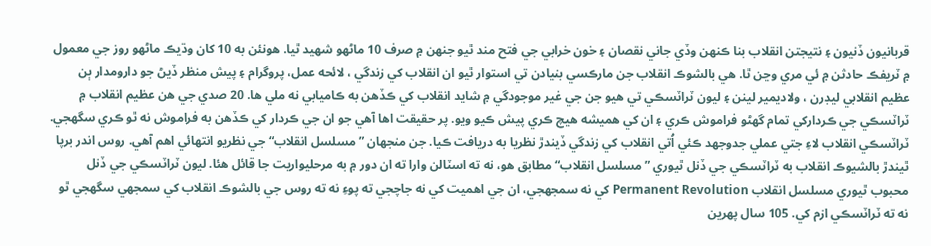قربانيون ڏنيون ۽ نتيجتن انقلاب بنا ڪنهن وڏي جاني نقصان ۽ خون خرابي جي فتح مند ٿيو جنهن ۾ صرف 10 ماڻهو شهيد ٿيا. هونئن به 10 کان وڌيڪ ماڻهو روز جي معمول ۾ ٽريفڪ حادثن ۾ ئي مري وڃن ٿا. هي بالشوڪ انقلاب جن مارڪسي بنيادن تي استوار ٿيو ان انقلاب کي زندگي ، لائحه عمل، پروگرام ۽ پيش منظر ڏيڻ جو دارومدار ٻن عظيم انقلابي ليڊرن ، ولاديمير لينن ۽ ليون ٽراٽسڪي تي هيو جن جي غير موجودگي ۾ شايد انقلاب کي ڪڏهن به ڪاميابي نه ملي ها. 20 صدي جي هن عظيم انقلاب ۾ ٽراٽسڪي جي ڪردارکي تمام گهڻو فراموش ڪري ۽ ان کي هميشه هيچ ڪري پيش ڪيو ويو. پر حقيقت اها آهي جو ان جي ڪردار کي ڪڏهن به فراموش نه ٿو ڪري سگهجي. ٽراٽسڪي انقلاب لاءِ جتي عملي جدوجهد ڪئي اُتي انقلاب کي زندگي ڏيندڙ نظريا به دريافت ڪيا. جن منجهان ”مسلسل انقلاب“ جي نظريو انتهائي اهم آهي. روس اندر برپا ٿيندڙ بالشيوڪ انقلاب به ٽراٽسڪي جي ڏنل ٿيوري ”مسلسل انقلاب“ مطابق هو، نه ته اسٽالن وارا ته ان دور ۾ به مرحليواريت جا قائل هئا. ليون ٽراٽسڪي جي ڏنل محبوب ٿيوري مسلسل انقلاب Permanent Revolution کي نه سمجهجي، ان جي اهميت کي نه جاچجي ته پوءِ نه ته روس جي بالشوڪ انقلاب کي سمجهي سگهجي ٿو نه ته ٽراٽسڪي ازم کي. 105 سال پهرين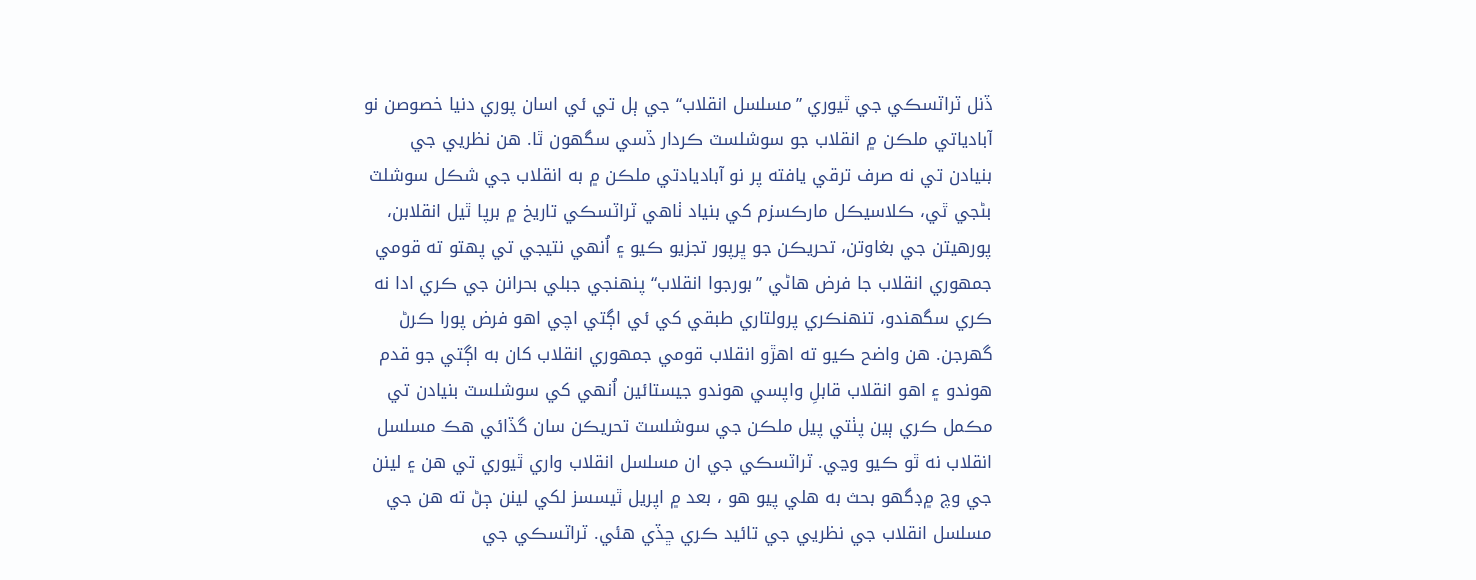ڏنل ٽراٽسڪي جي ٿيوري ”مسلسل انقلاب“ جي ٻل تي ئي اسان پوري دنيا خصوصن نو آبادياتي ملڪن ۾ انقلاب جو سوشلسٽ ڪردار ڏسي سگهون ٿا. هن نظريي جي بنيادن تي نه صرف ترقي يافته پر نو آباديادتي ملڪن ۾ به انقلاب جي شڪل سوشلٽ بڻجي ٿي، ڪلاسيڪل مارڪسزم کي بنياد ٺاهي ٽراٽسڪي تاريخ ۾ برپا ٿيل انقلابن، پورهيتن جي بغاوتن، تحريڪن جو ڀرپور تجزيو ڪيو ۽ اُنهي نتيجي تي پهتو ته قومي جمهوري انقلاب جا فرض هاڻي ”بورجوا انقلاب“ پنهنجي جبلي بحرانن جي ڪري ادا نه ڪري سگهندو، تنهنڪري پرولتاري طبقي کي ئي اڳتي اچي اهو فرض پورا ڪرڻ گهرجن. هن واضح ڪيو ته اهڙو انقلاب قومي جمهوري انقلاب کان به اڳتي جو قدم هوندو ۽ اهو انقلاب قابلِ واپسي هوندو جيستائين اُنهي کي سوشلسٽ بنيادن تي مڪمل ڪري ٻين پٺتي پيل ملڪن جي سوشلسٽ تحريڪن سان گڏائي هڪ مسلسل انقلاب نه ٿو ڪيو وڃي. ٽراٽسڪي جي ان مسلسل انقلاب واري ٿيوري تي هن ۽ لينن جي وچ ۾ڊگهو بحث به هلي پيو هو ، بعد ۾ اپريل ٿيسسز لکي لينن ڄڻ ته هن جي مسلسل انقلاب جي نظريي جي تائيد ڪري ڇڏي هئي. ٽراٽسڪي جي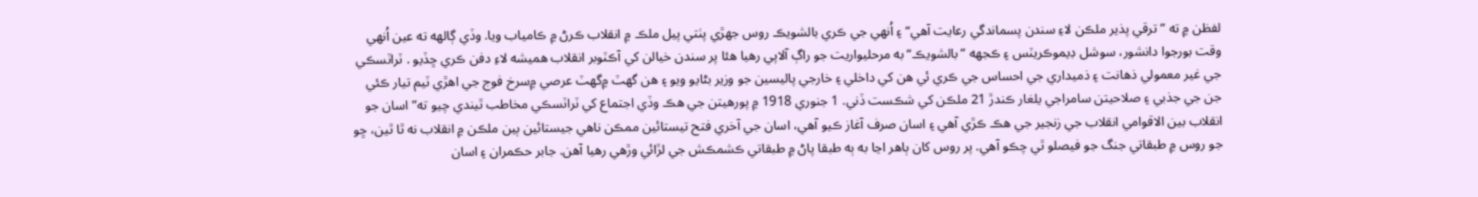لفظن ۾ ته ”ترقي پذير ملڪن لاءِ سندن پسماندگي رعايت آهي“ ۽ اُنهي جي ڪري بالشويڪ روس جهڙي پٺتي پيل ملڪ ۾ انقلاب ڪرڻ ۾ ڪامياب ويا. وڏي ڳالهه ته عين اُنهي وقت بورجوا دانشور، سوشل ڊيموڪريٽس ۽ ڪجهه ”بالشويڪ“ به مرحليواريت جو راڳ آلاپي رهيا هئا پر سندن خيالن کي آڪٽوبر انقلاب هميشه لاءِ دفن ڪري ڇڏيو . ٽراٽسڪي جي غير معمولي ذهانت ۽ ذميداري جي احساس جي ڪري ئي هن کي داخلي ۽ خارجي پاليسين جو وزير بڻايو ويو ۽ هن گهٽ ۾گهٽ عرصي ۾سرخ فوج جي اهڙي ٽيم تيار ڪئي جن جي جذبي ۽ صلاحيتن سامراجي يلغار ڪندڙ 21 ملڪن کي شڪست ڏني. 1 جنوري 1918 ۾ پورهيتن جي هڪ وڏي اجتماع کي ٽراٽسڪي مخاطب ٿيندي چيو ته”اسان جو انقلاب بين الاقوامي انقلاب جي زنجير جي هڪ ڪڙي آهي ۽ اسان صرف آغاز ڪيو آهي، اسان جي آخري فتح تيستائين ممڪن ناهي جيستائين ٻين ملڪن ۾ انقلاب نه ٿا ٿين، ڇو جو روس ۾ طبقاتي جنگ جو فيصلو ٿي چڪو آهي. پر روس کان ٻاهر اڃا به ٻه طبقا پاڻ ۾ طبقاتي ڪشمڪش جي لڙائي وڙهي رهيا آهن. جابر حڪمران ۽ اسان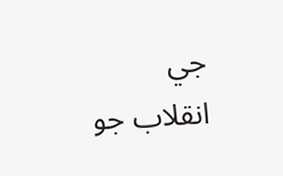جي انقلاب جو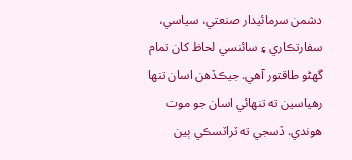دشمن سرمائيدار صنعتي، سياسي، سفارتڪاري ۽ سائنسي لحاظ کان تمام گهڻو طاقتور آهي. جيڪڏهن اسان تنها رهياسين ته تنهائي اسان جو موت هوندي. ڏسجي ته ٽراٽسڪي ٻين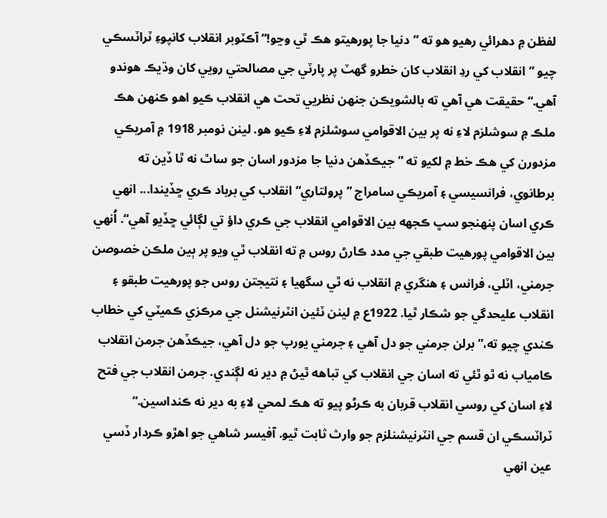لفظن ۾ دهرائي رهيو هو ته ”دنيا جا پورهيتو هڪ ٿي وڃو!“ آڪٽوبر انقلاب کانپوءِ ٽراٽسڪي چيو ”انقلاب کي ردِ انقلاب کان خطرو گهٽ پر پارٽي جي مصالحتي رويي کان وڌيڪ هوندو آهي.“ حقيقت هي آهي ته بالشويڪن جنهن نظريي تحت هي انقلاب ڪيو اهو ڪنهن هڪ ملڪ ۾ سوشلزم لاءِ نه پر بين الاقوامي سوشلزم لاءِ ڪيو هو. لينن نومبر 1918 ۾ آمريڪي مزدورن کي هڪ خط ۾ لکيو ته ”جيڪڏهن دنيا جا مزدور اسان جو ساٿ نه ٿا ڏين ته برطانوي، فرانسيسي ۽ آمريڪي سامراج ”پرولتاري“ انقلاب کي برباد ڪري ڇڏيندا... انهي ڪري اسان پنهنجو سڀ ڪجهه بين الاقوامي انقلاب جي ڪري داؤ تي لڳائي ڇڏيو آهي“. اُنهي بين الاقوامي پورهيت طبقي جي مدد ڪارڻ روس ۾ ته انقلاب ٿي ويو پر ٻين ملڪن خصوصن جرمني، اٽلي، فرانس ۽ هنگري ۾ انقلاب نه ٿي سگهيا ۽ نتيجتن روس جو پورهيت طبقو ۽ انقلاب عليحدگي جو شڪار ٿيا. 1922ع ۾ لينن ٽئين انٽرنيشنل جي مرڪزي ڪميٽي کي خطاب ڪندي چيو ته،”برلن جرمني جو دل آهي ۽ جرمني يورپ جو دل آهي، جيڪڏهن جرمن انقلاب ڪامياب نه ٿو ٿئي ته اسان جي انقلاب کي تباهه ٿيڻ ۾ دير نه لڳندي. جرمن انقلاب جي فتح لاءِ اسان کي روسي انقلاب قربان به ڪرڻو پيو ته هڪ لمحي لاءِ به دير نه ڪنداسين.“ ٽراٽسڪي ان قسم جي انٽرنيشنلزم جو وارث ثابت ٿيو. آفيسر شاهي جو اهڙو ڪردار ڏسي عين انهي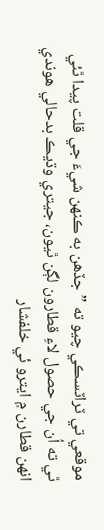موقعي تي ٽراٽسڪي چيو ته ”جڏهن به ڪنهن شيءَ جي قلت پيدا ٿئي ٿي ته اُن جي حصول لاءِ قطارون لڳن ٿيون، جيتري وڌيڪ بدحالي هوندي انهن قطارن ۾ ايترو ئي خلفشار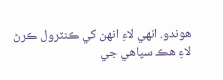هوندو. انهي لاءِ انهن کي ڪنٽرول ڪرڻ لاءِ هڪ سپاهي جي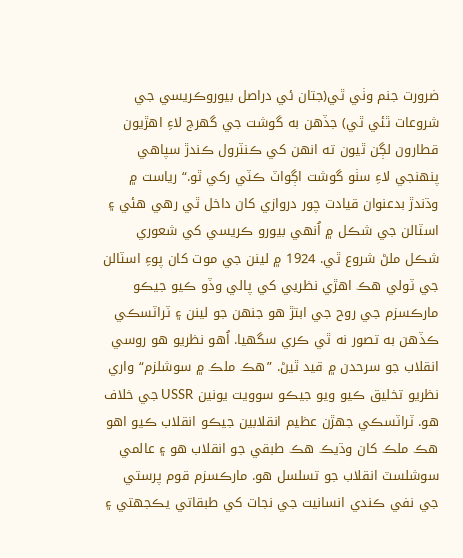ضرورت جنم وٺي ٿي(جتان ئي دراصل بيوروڪريسي جي شروعات ٿئي ٿي) جڏهن به گوشت جي گهرج لاءِ اهڙيون قطارون لڳن ٿيون ته انهن کي ڪنٽرول ڪندڙ سپاهي پنهنجي لاءِ سٺو گوشت اڳواٽ ڪٽي رکي ٿو.“ رياست ۾ وڌندڙ بدعنوان قيادت چور دروازي کان داخل ٿي رهي هئي ۽ اسٽالن جي شڪل ۾ اُنهي بيورو ڪريسي کي شعوري شڪل ملڻ شروع ٿي. 1924 ۾ لينن جي موت کان پوءِ اسٽالن جي ٽولي هڪ اهڙي نظريي کي پالي وڏو ڪيو جيڪو مارڪسزم جي روح جي ابتڙ هو جنهن جو لينن ۽ ٽراٽسڪي ڪڏهن به تصور نه ٿي ڪري سگهيا. اُهو نظريو هو روسي انقلاب جو سرحدن ۾ قيد ٿيڻ. ”هڪ ملڪ ۾ سوشلزم“ واري نظريو تخليق ڪيو ويو جيڪو سوويت يونين USSR جي خلاف هو. ٽراٽسڪي جهڙن عظيم انقلابين جيڪو انقلاب ڪيو اهو هڪ ملڪ کان وڌيڪ هڪ طبقي جو انقلاب هو ۽ عالمي سوشلسٽ انقلاب جو تسلسل هو. مارڪسزم قوم پرستي جي نفي ڪندي انسانيت جي نجات کي طبقاتي يڪجهتي ۽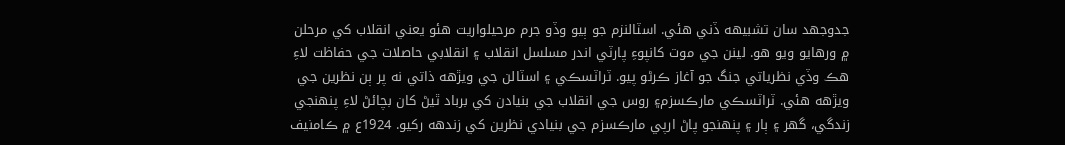جدوجهد سان تشبيهه ڏني هئي. اسٽالنزم جو ٻيو وڏو جرم مرحيلواريت هئو يعني انقلاب کي مرحلن ۾ ورهايو ويو هو. لينن جي موت کانپوءِ پارٽي اندر مسلسل انقلاب ۽ انقلابي حاصلات جي حفاظت لاءِ هڪ وڏي نظرياتي جنگ جو آغاز ڪرڻو پيو. ٽراٽسڪي ۽ اسٽالن جي ويڙهه ذاتي نه پر ٻن نظرين جي ويڙهه هئي. ٽراٽسڪي مارڪسزم۽ روس جي انقلاب جي بنيادن کي برباد ٿيڻ کان بچائڻ لاءِ پنهنجي زندگي، گهر ۽ ٻار ۽ پنهنجو پاڻ ارپي مارڪسزم جي بنيادي نظرين کي زندهه رکيو. 1924ع ۾ ڪامنيف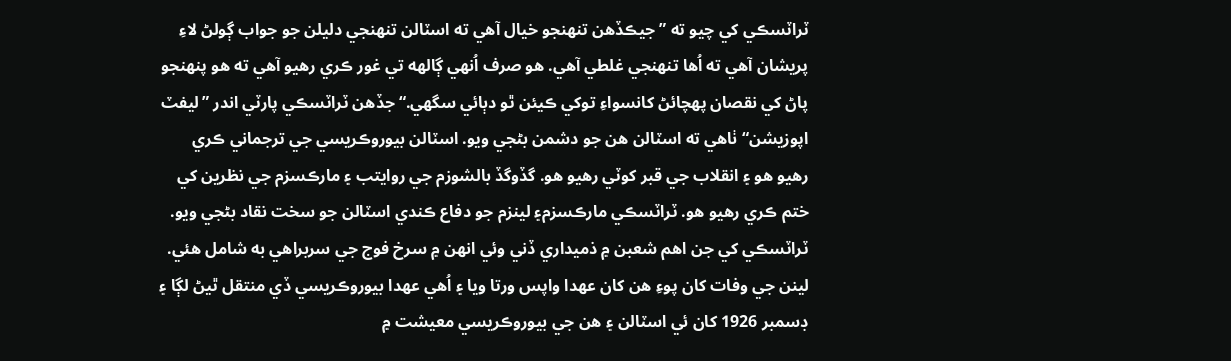ٽراٽسڪي کي چيو ته ”جيڪڏهن تنهنجو خيال آهي ته اسٽالن تنهنجي دليلن جو جواب ڳولڻ لاءِ پريشان آهي ته اُها تنهنجي غلطي آهي. هو صرف اُنهي ڳالهه تي غور ڪري رهيو آهي ته هو پنهنجو پاڻ کي نقصان پهچائڻ کانسواءِ توکي ڪيئن ٿو دٻائي سگهي.“ جڏهن ٽراٽسڪي پارٽي اندر ”ليفٽ اپوزيشن“ ٺاهي ته اسٽالن هن جو دشمن بڻجي ويو. اسٽالن بيوروڪريسي جي ترجماني ڪري رهيو هو ۽ انقلاب جي قبر کوٽي رهيو هو. گڏوگڏ بالشوزم جي روايتب ۽ مارڪسزم جي نظرين کي ختم ڪري رهيو هو. ٽراٽسڪي مارڪسزم۽ لينزم جو دفاع ڪندي اسٽالن جو سخت نقاد بڻجي ويو. ٽراٽسڪي کي جن اهم شعبن ۾ ذميداري ڏني وئي انهن ۾ سرخ فوج جي سربراهي به شامل هئي. لينن جي وفات کان پوءِ هن کان عهدا واپس ورتا ويا ۽ اُهي عهدا بيوروڪريسي ڏي منتقل ٿيڻ لڳا ۽ ڊسمبر 1926 کان ئي اسٽالن ۽ هن جي بيوروڪريسي معيشت ۾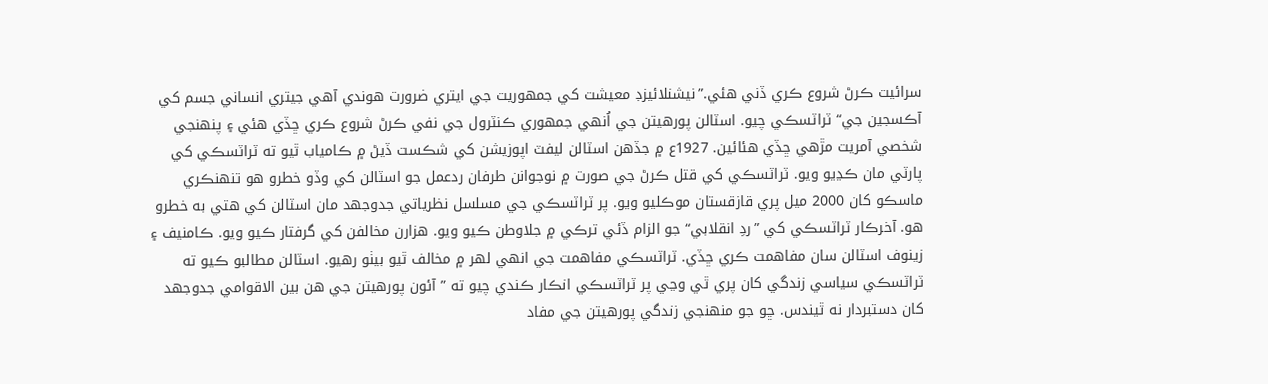سرائيت ڪرڻ شروع ڪري ڏني هئي.”نيشنلائيزڊ معيشت کي جمهوريت جي ايتري ضرورت هوندي آهي جيتري انساني جسم کي آڪسجين جي“ ٽراٽسڪي چيو. اسٽالن پورهيتن جي اُنهي جمهوري ڪنٽرول جي نفي ڪرڻ شروع ڪري ڇڏي هئي ۽ پنهنجي شخصي آمريت مڙهي ڇڏي هئائين. 1927ع ۾ جڏهن اسٽالن ليفٽ اپوزيشن کي شڪست ڏيڻ ۾ ڪامياب ٿيو ته ٽراٽسڪي کي پارٽي مان ڪڍيو ويو. ٽراٽسڪي کي قتل ڪرڻ جي صورت ۾ نوجوانن طرفان ردعمل جو اسٽالن کي وڏو خطرو هو تنهنڪري ماسڪو کان 2000 ميل پري قازقستان موڪليو ويو. پر ٽراٽسڪي جي مسلسل نظرياتي جدوجهد مان اسٽالن کي هتي به خطرو هو. آخرڪار ٽراٽسڪي کي ”ردِ انقلابي“ جو الزام ڏئي ترڪي ۾ جلاوطن ڪيو ويو. هزارن مخالفن کي گرفتار ڪيو ويو. ڪامنيف ۽ زينوف اسٽالن سان مفاهمت ڪري ڇڏي. ٽراٽسڪي مفاهمت جي انهي لهر ۾ مخالف ٿيو بيٺو رهيو. اسٽالن مطالبو ڪيو ته ٽراٽسڪي سياسي زندگي کان پري ٿي وڃي پر ٽراٽسڪي انڪار ڪندي چيو ته ”آئون پورهيتن جي هن بين الاقوامي جدوجهد کان دستبردار نه ٿيندس. ڇو جو منهنجي زندگي پورهيتن جي مفاد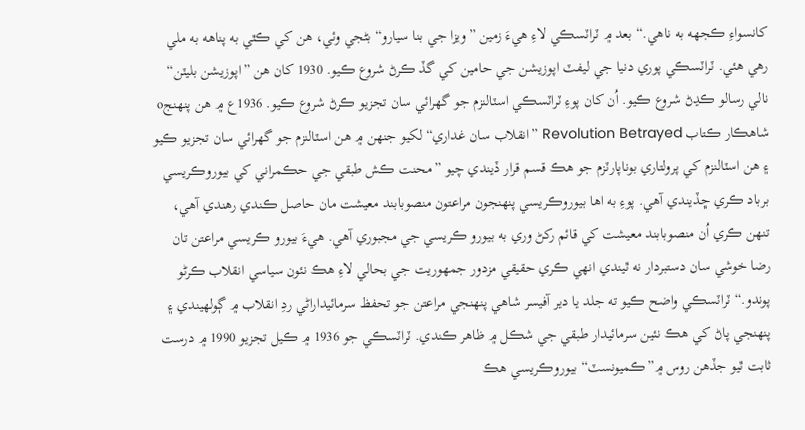کانسواءِ ڪجهه به ناهي.“ بعد ۾ ٽراٽسڪي لاءِ هيءَ زمين ”ويزا جي بنا سيارو“ بڻجي وئي، هن کي ڪٿي به پناهه به ملي رهي هئي. ٽراٽسڪي پوري دنيا جي ليفٽ اپوزيشن جي حامين کي گڏ ڪرڻ شروع ڪيو. 1930 کان هن ”اپوزيشن بليٽن“ نالي رسالو ڪڍڻ شروع ڪيو. اُن کان پوءِ ٽراٽسڪي اسٽالنزم جو گهرائي سان تجزيو ڪرڻ شروع ڪيو. 1936ع ۾ هن پنهنجo شاهڪار ڪتاب Revolution Betrayed ”انقلاب سان غداري“ لکيو جنهن ۾ هن اسٽالنزم جو گهرائي سان تجزيو ڪيو ۽ هن اسٽالنزم کي پرولتاري بوناپارٽزم جو هڪ قسم قرار ڏيندي چيو ”محنت ڪش طبقي جي حڪمراني کي بيوروڪريسي برباد ڪري ڇڏيندي آهي. پوءِ به اها بيوروڪريسي پنهنجون مراعتون منصوبابند معيشت مان حاصل ڪندي رهندي آهي، تنهن ڪري اُن منصوبابند معيشت کي قائم رکڻ وري به بيورو ڪريسي جي مجبوري آهي. هيءَ بيورو ڪريسي مراعتن تان رضا خوشي سان دستبردار نه ٿيندي انهي ڪري حقيقي مزدور جمهوريت جي بحالي لاءِ هڪ نئون سياسي انقلاب ڪرڻو پوندو.“ ٽراٽسڪي واضح ڪيو ته جلد يا دير آفيسر شاهي پنهنجي مراعتن جو تحفظ سرمائيداراڻي ردِ انقلاب ۾ ڳولهيندي ۽ پنهنجي پاڻ کي هڪ نئين سرمائيدار طبقي جي شڪل ۾ ظاهر ڪندي. ٽراٽسڪي جو 1936 ۾ ڪيل تجزيو 1990 ۾ درست ثابت ٿيو جڏهن روس ۾”ڪميونسٽ“ بيوروڪريسي هڪ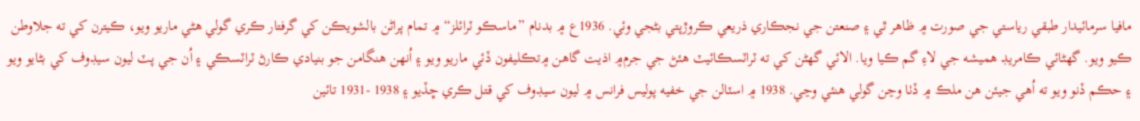مافيا سرمائيدار طبقي رياستي جي صورت ۾ ظاهر ٿي ۽ صنعتن جي نجڪاري ذريعي ڪروڙپتي بڻجي وئي. 1936ع ۾ بدنام ”ماسڪو ٽرائلز“ ۾ تمام پراڻن بالشويڪن کي گرفتار ڪري گولي هڻي ماريو ويو، ڪيترن کي ته جلاوطن ڪيو ويو. گهڻائي ڪامريڊ هميشه جي لاءِ گم ڪيا ويا. الائي گهڻن کي ته ٽراٽسڪائيٽ هئڻ جي جرم۾ اذيت گاهن ۾تڪليفون ڏئي ماريو ويو ۽ اُنهن هنگامن جو بنيادي ڪارڻ ٽراٽسڪي ۽ اُن جي پٽ ليون سيڊوف کي بڻايو ويو ۽ حڪم ڏنو ويو ته اُهي جيئن هن ملڪ ۾ ڏٺا وڃن گولي هنئي وڃي. 1938 ۾ اسٽالن جي خفيه پوليس فرانس ۾ ليون سيڊوف کي قتل ڪري ڇڏيو ۽ 1938 -1931 تائين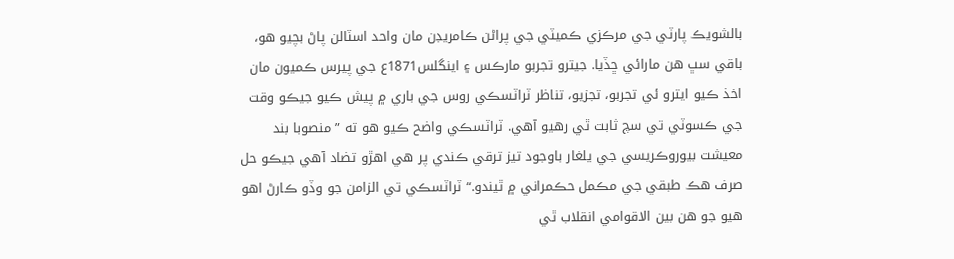بالشويڪ پارٽي جي مرڪزي ڪميٽي جي پراڻن ڪامريڊن مان واحد اسٽالن پاڻ بچيو هو، باقي سڀ هن مارائي ڇڏيا. جيترو تجربو مارڪس ۽ اينگلس1871ع جي پيرس ڪميون مان اخذ ڪيو ايترو ئي تجربو، تجزيو، تناظر ٽراٽسڪي روس جي باري ۾ پيش ڪيو جيڪو وقت جي ڪسوٽي تي سچ ثابت ٿي رهيو آهي. ٽراٽسڪي واضح ڪيو هو ته ”منصوبا بند معيشت بيوروڪريسي جي يلغار باوجود تيز ترقي ڪندي پر هي اهڙو تضاد آهي جيڪو حل صرف هڪ طبقي جي مڪمل حڪمراني ۾ ٿيندو.“ ٽراٽسڪي تي الزامن جو وڏو ڪارڻ اهو هيو جو هن بين الاقوامي انقلاب ٿي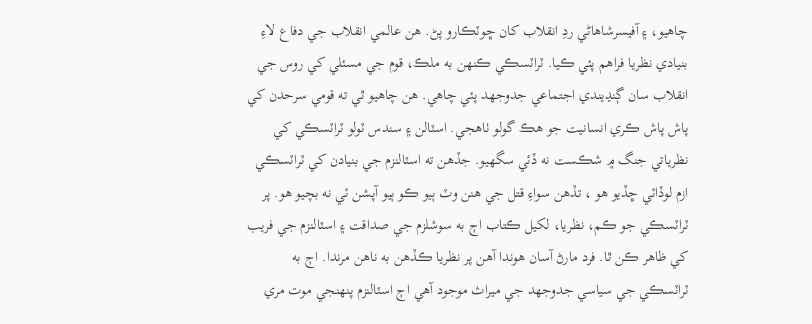چاهيو، ۽ آفيسرشاهاڻي ردِ انقلاب کان ڇوٽڪارو پڻ. هن عالمي انقلاب جي دفاع لاءِ بنيادي نظريا فراهم پئي ڪيا. ٽراٽسڪي ڪنهن به ملڪ، قوم جي مسئلي کي روس جي انقلاب سان ڳنڍيندي اجتماعي جدوجهد پئي چاهي. هن چاهيو ٿي ته قومي سرحدن کي پاش پاش ڪري انسانيت جو هڪ گولو ٺاهجي. اسٽالن ۽ سندس ٽولو ٽراٽسڪي کي نظرياتي جنگ ۾ شڪست نه ڏئي سگهيو. جڏهن ته اسٽالنزم جي بنيادن کي ٽراٽسڪي ازم لوڏائي ڇڏيو هو ، تڏهن سواءِ قتل جي هنن وٽ ٻيو ڪو ٻيو آپشن ئي نه بچيو هو. پر ٽراٽسڪي جو ڪم، نظريا، لکيل ڪتاب اڄ به سوشلزم جي صداقت ۽ اسٽالنزم جي فريب کي ظاهر ڪن ٿا. فرد مارڻ آسان هوندا آهن پر نظريا ڪڏهن به ناهن مرندا. اڄ به ٽراٽسڪي جي سياسي جدوجهد جي ميراث موجود آهي اڄ اسٽالنزم پنهنجي موت مري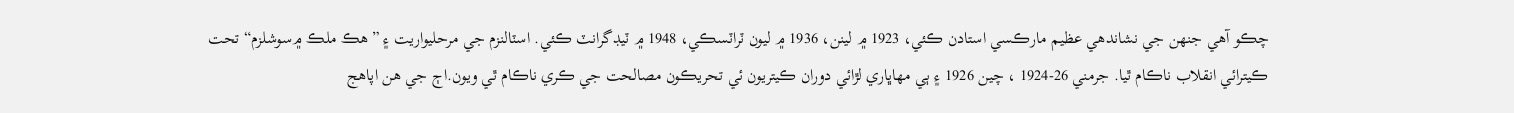چڪو آهي جنهن جي نشاندهي عظيم مارڪسي استادن ڪئي، 1923 ۾ لينن، 1936 ۾ ليون ٽراٽسڪي، 1948 ۾ ٽيڊگرانٽ ڪئي. اسٽالنزم جي مرحليواريت ۽ ”هڪ ملڪ ۾سوشلزم“ تحت ڪيترائي انقلاب ناڪام ٿيا. جرمني 26-1924 ، چين 1926 ۽ ٻي مهاڀاري لڙائي دوران ڪيتريون ئي تحريڪون مصالحت جي ڪري ناڪام ٿي ويون.اڄ جي هن اپاهج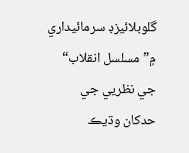گلوبلائيزڊ سرمائيداري ۾”مسلسل انقلاب“ جي نظريي جي حدکان وڌيڪ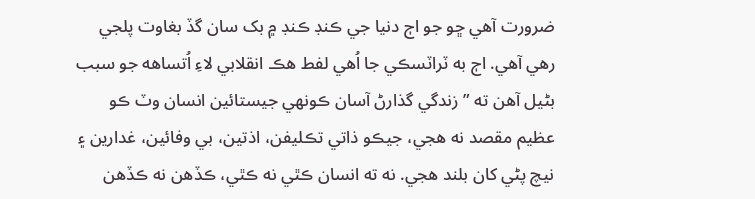ضرورت آهي ڇو جو اڄ دنيا جي ڪنڊ ڪنڊ ۾ بک سان گڏ بغاوت پلجي رهي آهي. اڄ به ٽراٽسڪي جا اُهي لفط هڪ انقلابي لاءِ اُتساهه جو سبب بڻيل آهن ته ”زندگي گذارڻ آسان ڪونهي جيستائين انسان وٽ ڪو عظيم مقصد نه هجي، جيڪو ذاتي تڪليفن، اذتين، بي وفائين، غدارين ۽ نيچ پڻي کان بلند هجي. نه ته انسان ڪٿي نه ڪٿي، ڪڏهن نه ڪڏهن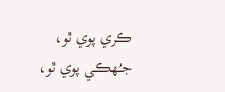ڪري پوي ٿو، جـُهڪي پوي ٿو،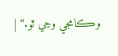وڪامجي وڃي ٿو.“ |